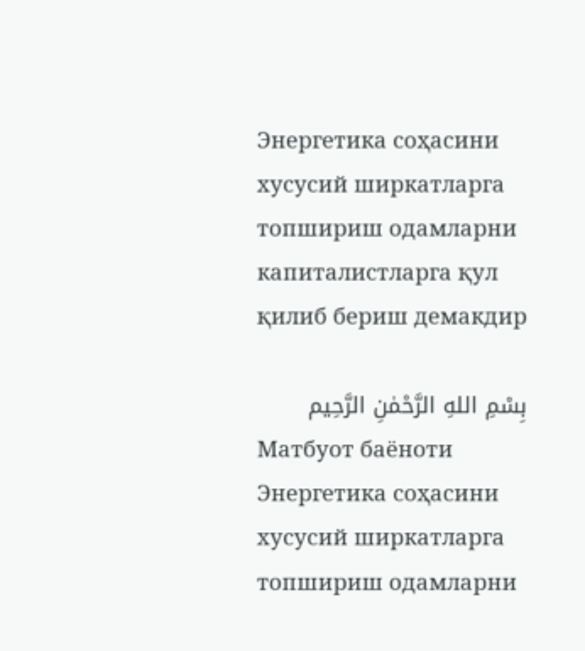Энергетика соҳасини хусусий ширкатларга топшириш одамларни капиталистларга қул қилиб бериш демакдир

بِسْمِ اللهِ الرَّحْمٰنِ الرَّحِيم
Матбуот баёноти
Энергетика соҳасини хусусий ширкатларга топшириш одамларни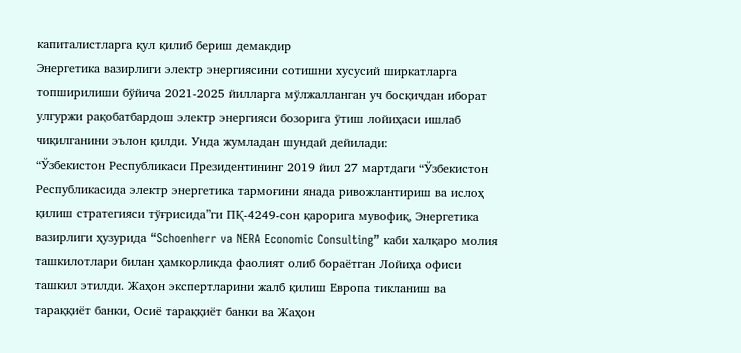капиталистларга қул қилиб бериш демакдир
Энергетика вазирлиги электр энергиясини сотишни хусусий ширкатларга топширилиши бўйича 2021-2025 йилларга мўлжалланган уч босқичдан иборат улгуржи рақобатбардош электр энергияси бозорига ўтиш лойиҳаси ишлаб чиқилганини эълон қилди. Унда жумладан шундай дейилади:
“Ўзбекистон Республикаси Президентининг 2019 йил 27 мартдаги “Ўзбекистон Республикасида электр энергетика тармоғини янада ривожлантириш ва ислоҳ қилиш стратегияси тўғрисида”ги ПҚ-4249-сон қарорига мувофиқ, Энергетика вазирлиги ҳузурида “Schoenherr va NERA Economic Consulting” каби халқаро молия ташкилотлари билан ҳамкорликда фаолият олиб бораётган Лойиҳа офиси ташкил этилди. Жаҳон экспертларини жалб қилиш Европа тикланиш ва тараққиёт банки, Осиё тараққиёт банки ва Жаҳон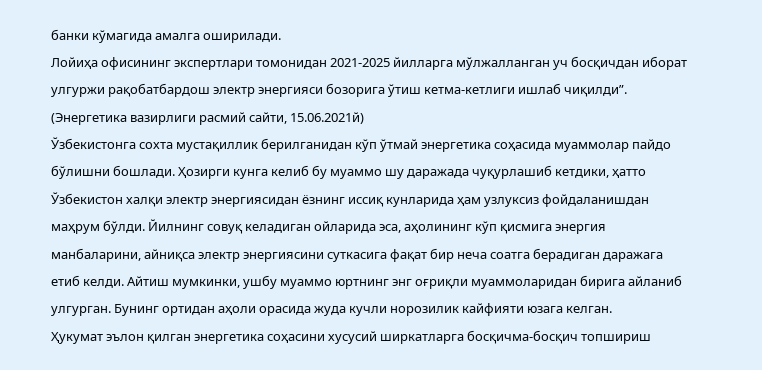банки кўмагида амалга оширилади.
Лойиҳа офисининг экспертлари томонидан 2021-2025 йилларга мўлжалланган уч босқичдан иборат улгуржи рақобатбардош электр энергияси бозорига ўтиш кетма-кетлиги ишлаб чиқилди”. (Энергетика вазирлиги расмий сайти, 15.06.2021й)
Ўзбекистонга сохта мустақиллик берилганидан кўп ўтмай энергетика соҳасида муаммолар пайдо бўлишни бошлади. Ҳозирги кунга келиб бу муаммо шу даражада чуқурлашиб кетдики, ҳатто Ўзбекистон халқи электр энергиясидан ёзнинг иссиқ кунларида ҳам узлуксиз фойдаланишдан маҳрум бўлди. Йилнинг совуқ келадиган ойларида эса, аҳолининг кўп қисмига энергия манбаларини, айниқса электр энергиясини суткасига фақат бир неча соатга берадиган даражага етиб келди. Айтиш мумкинки, ушбу муаммо юртнинг энг оғриқли муаммоларидан бирига айланиб улгурган. Бунинг ортидан аҳоли орасида жуда кучли норозилик кайфияти юзага келган.
Ҳукумат эълон қилган энергетика соҳасини хусусий ширкатларга босқичма-босқич топшириш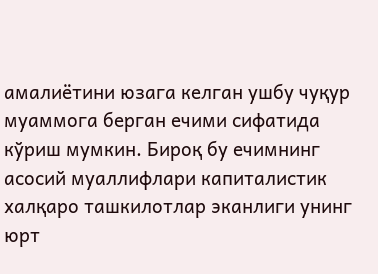амалиётини юзага келган ушбу чуқур муаммога берган ечими сифатида кўриш мумкин. Бироқ бу ечимнинг асосий муаллифлари капиталистик халқаро ташкилотлар эканлиги унинг юрт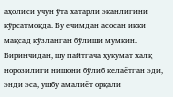аҳолиси учун ўта хатарли эканлигини кўрсатмоқда. Бу ечимдан асосан икки мақсад кўзланган бўлиши мумкин. Биринчидан, шу пайтгача ҳукумат халқ норозилиги нишони бўлиб келаётган эди, энди эса, ушбу амалиёт орқали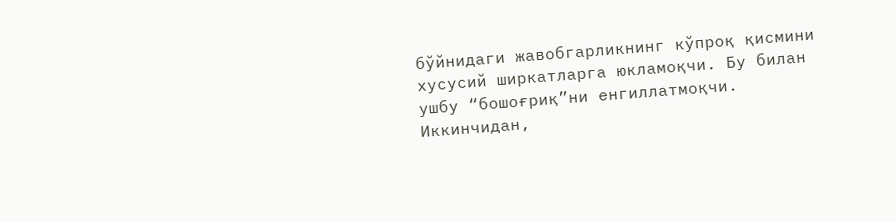бўйнидаги жавобгарликнинг кўпроқ қисмини хусусий ширкатларга юкламоқчи. Бу билан ушбу “бошоғриқ”ни енгиллатмоқчи. Иккинчидан,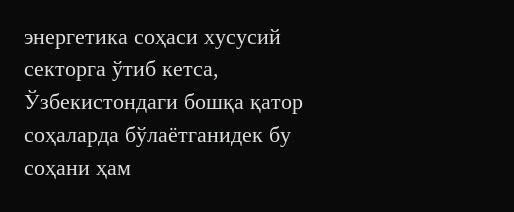энергетика соҳаси хусусий секторга ўтиб кетса, Ўзбекистондаги бошқа қатор соҳаларда бўлаётганидек бу соҳани ҳам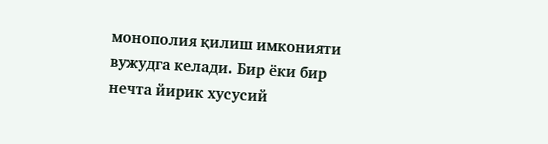монополия қилиш имконияти вужудга келади. Бир ёки бир нечта йирик хусусий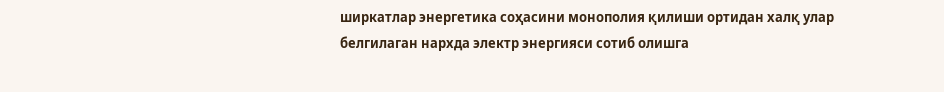ширкатлар энергетика соҳасини монополия қилиши ортидан халқ улар белгилаган нархда электр энергияси сотиб олишга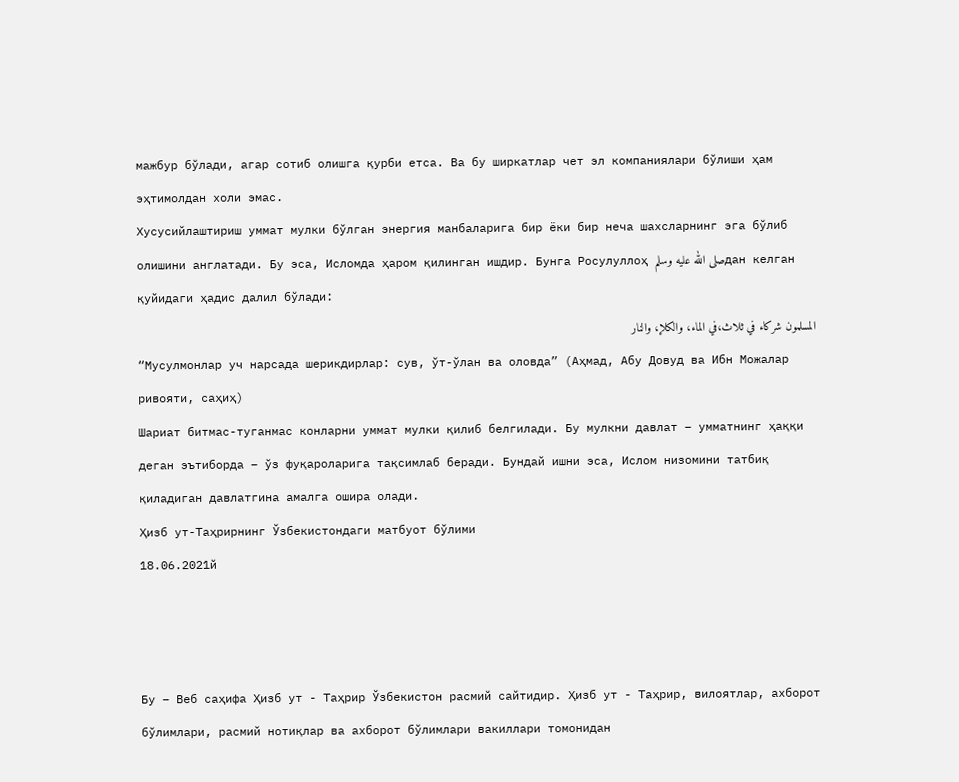мажбур бўлади, агар сотиб олишга қурби етса. Ва бу ширкатлар чет эл компаниялари бўлиши ҳам эҳтимолдан холи эмас.
Хусусийлаштириш уммат мулки бўлган энергия манбаларига бир ёки бир неча шахсларнинг эга бўлиб олишини англатади. Бу эса, Исломда ҳаром қилинган ишдир. Бунга Росулуллоҳ صلى الله عليه وسلمдан келган қуйидаги ҳадис далил бўлади:
المسلمون شركاء في ثلاث،في الماء، والكلإ، والنار
“Мусулмонлар уч нарсада шерикдирлар: сув, ўт-ўлан ва оловда” (Аҳмад, Абу Довуд ва Ибн Можалар ривояти, саҳиҳ)
Шариат битмас-туганмас конларни уммат мулки қилиб белгилади. Бу мулкни давлат – умматнинг ҳаққи деган эътиборда – ўз фуқароларига тақсимлаб беради. Бундай ишни эса, Ислом низомини татбиқ қиладиган давлатгина амалга ошира олади.
Ҳизб ут-Таҳрирнинг Ўзбекистондаги матбуот бўлими
18.06.2021й



Бу – Веб саҳифа Ҳизб ут - Таҳрир Ўзбекистон расмий сайтидир. Ҳизб ут - Таҳрир, вилоятлар, ахборот бўлимлари, расмий нотиқлар ва ахборот бўлимлари вакиллари томонидан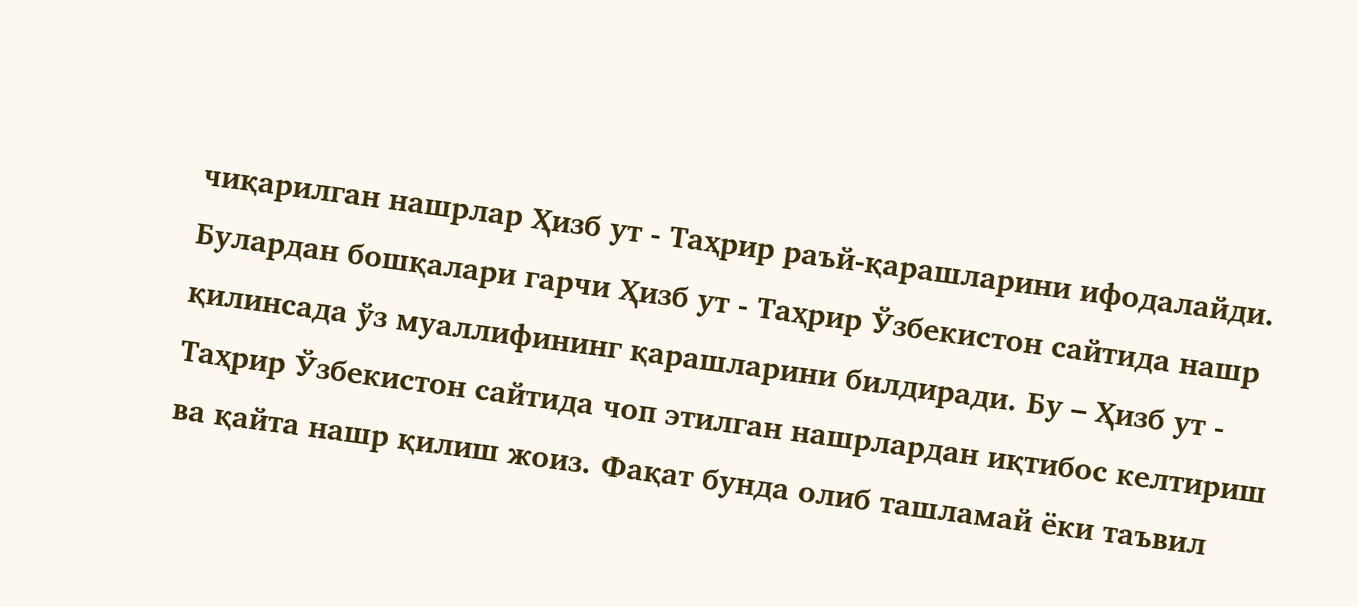чиқарилган нашрлар Ҳизб ут - Таҳрир раъй-қарашларини ифодалайди. Булардан бошқалари гарчи Ҳизб ут - Таҳрир Ўзбекистон сайтида нашр қилинсада ўз муаллифининг қарашларини билдиради. Бу – Ҳизб ут - Таҳрир Ўзбекистон сайтида чоп этилган нашрлардан иқтибос келтириш ва қайта нашр қилиш жоиз. Фақат бунда олиб ташламай ёки таъвил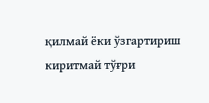қилмай ёки ўзгартириш киритмай тўғри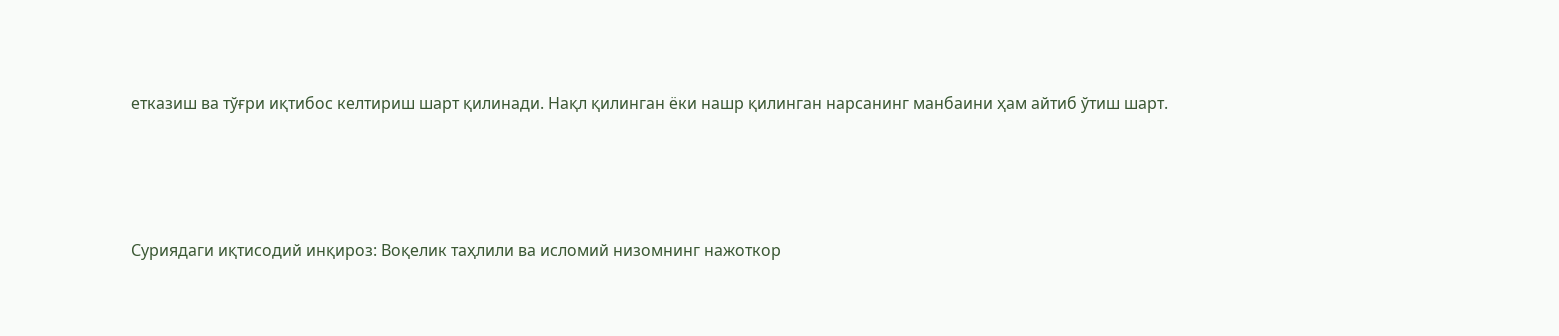етказиш ва тўғри иқтибос келтириш шарт қилинади. Нақл қилинган ёки нашр қилинган нарсанинг манбаини ҳам айтиб ўтиш шарт.




Суриядаги иқтисодий инқироз: Воқелик таҳлили ва исломий низомнинг нажоткор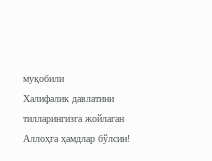муқобили
Халифалик давлатини тилларингизга жойлаган Аллоҳга ҳамдлар бўлсин!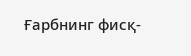Ғарбнинг фисқ-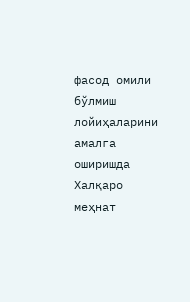фасод омили бўлмиш лойиҳаларини амалга оширишда Халқаро меҳнат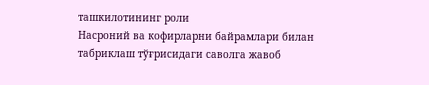ташкилотининг роли
Насроний ва кофирларни байрамлари билан табриклаш тўғрисидаги саволга жавоб